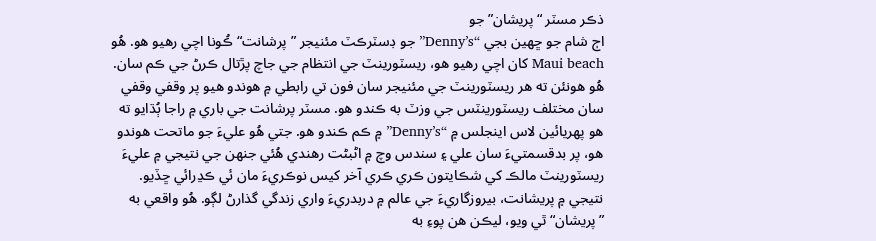ذڪر مسٽر “پريشان” جو
اڄ شام جو ڇهين بجي “Denny’s” جو ڊسٽرڪٽ مئنيجر ”پرشانت“ ڪُونا اچي رهيو هو. هُو Maui beach کان اچي رهيو هو، ريسٽورينٽ جي انتظام جي جاچ پڙتال ڪرڻ جي ڪم سان. هُو هونئن ته هر ريسٽورينٽ جي مئنيجر سان فون تي رابطي ۾ هوندو هيو پر وقفي وقفي سان مختلف ريسٽورينٽس جي وزٽ به ڪندو هو. مسٽر پرشانت جي باري ۾ راجا ٻُڌايو ته هو پهريائين لاس اينجلس ۾ “Denny’s” ۾ ڪم ڪندو هو. جتي هُو عليءَ جو ماتحت هوندو هو، پر بدقسمتيءَ سان علي ۽ سندس وچ ۾ اڻبڻت رهندي هُئي جنهن جي نتيجي ۾ عليءَ ريسٽورينٽ مالڪ کي شڪايتون ڪري ڪري آخر کيس نوڪريءَ مان ئي ڪڍرائي ڇڏيو. نتيجي ۾ پريشانت، بيروزگاريءَ جي عالم ۾ دربدريءَ واري زندگي گذارڻ لڳو. هُو واقعي به ”پريشان“ ٿي ويو، ليڪن هن پوءِ به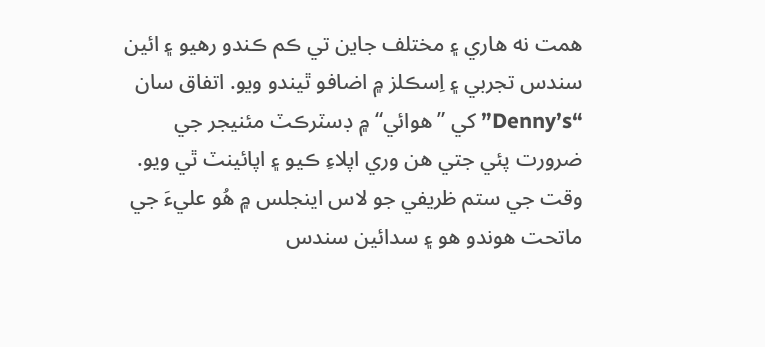همت نه هاري ۽ مختلف جاين تي ڪم ڪندو رهيو ۽ ائين سندس تجربي ۽ اِسڪلز ۾ اضافو ٿيندو ويو. اتفاق سان “Denny’s” کي ”هوائي“ ۾ ڊسٽرڪٽ مئنيجر جي ضرورت پئي جتي هن وري اپلاءِ ڪيو ۽ اپائينٽ ٿي ويو. وقت جي ستم ظريفي جو لاس اينجلس ۾ هُو عليءَ جي ماتحت هوندو هو ۽ سدائين سندس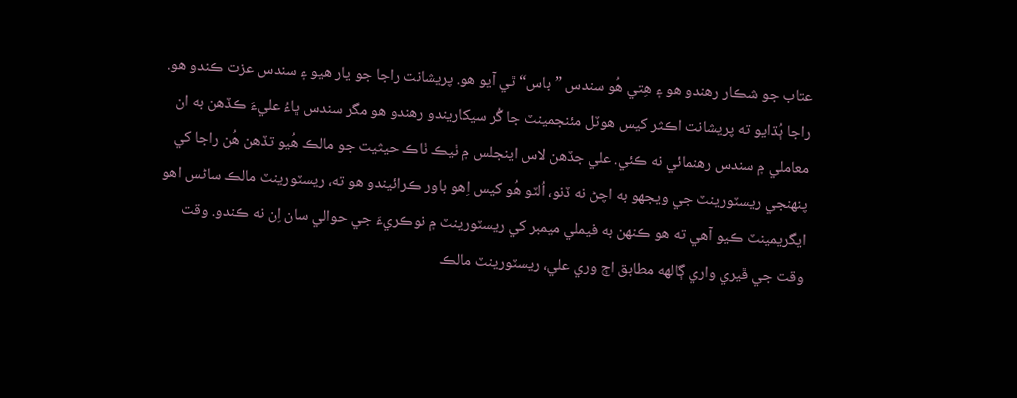عتاب جو شڪار رهندو هو ۽ هِتي هُو سندس ”باس“ ٿي آيو هو. پريشانت راجا جو يار هيو ۽ سندس عزت ڪندو هو. راجا ٻُڌايو ته پريشانت اڪثر کيس هوٽل مئنجمينٽ جا گُر سيکاريندو رهندو هو مگر سندس ڀاءُ عليءَ ڪڏهن به ان معاملي ۾ سندس رهنمائي نه ڪئي. علي جڏهن لاس اينجلس ۾ ٺيڪ ٺاڪ حيثيت جو مالڪ هُيو تڏهن هُن راجا کي پنهنجي ريسٽورينٽ جي ويجهو به اچڻ نه ڏنو، اُلٽو هُو کيس اِهو باور ڪرائيندو هو ته، ريسٽورينٽ مالڪ ساڻس اهو ايگريمينٽ ڪيو آهي ته هو ڪنهن به فيملي ميمبر کي ريسٽورينٽ ۾ نوڪريءَ جي حوالي سان اِن نه ڪندو. وقت وقت جي ڦيري واري ڳالهه مطابق اڄ وري علي، ريسٽورينٽ مالڪ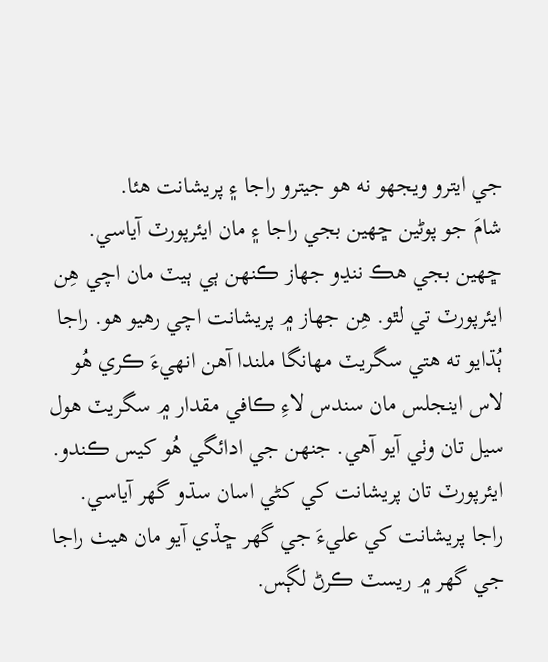جي ايترو ويجهو نه هو جيترو راجا ۽ پريشانت هئا.
شامَ جو پوڻين ڇهين بجي راجا ۽ مان ايئرپورٽ آياسي. ڇهين بجي هڪ ننڍو جهاز ڪنهن ٻي ٻيٽ مان اچي هِن ايئرپورٽ تي لٿو. هِن جهاز ۾ پريشانت اچي رهيو هو. راجا ٻُڌايو ته هتي سگريٽ مهانگا ملندا آهن انهيءَ ڪري هُو لاس اينجلس مان سندس لاءِ ڪافي مقدار ۾ سگريٽ هول سيل تان وٺي آيو آهي. جنهن جي ادائگي هُو کيس ڪندو. ايئرپورٽ تان پريشانت کي کڻي اسان سڌو گهر آياسي. راجا پريشانت کي عليءَ جي گهر ڇڏي آيو مان هيٺ راجا جي گهر ۾ ريسٽ ڪرڻ لڳس.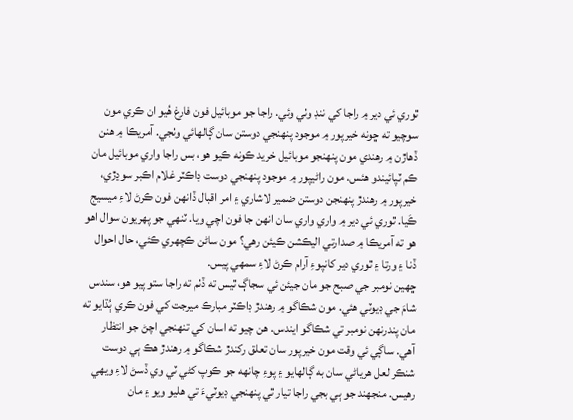ٿوري ئي دير ۾ راجا کي ننڊ وٺي وئي. راجا جو موبائيل فون فارغ هُيو ان ڪري مون سوچيو ته ڇونه خيرپور ۾ موجود پنهنجي دوستن سان ڳالهائي وٺجي. آمريڪا ۾ هنن ڏهاڙن ۾ رهندي مون پنهنجو موبائيل خريد ڪونه ڪيو هو، بس راجا واري موبائيل مان ڪم ٽپائيندو هئس. مون راڻيپور ۾ موجود پنهنجي دوست ڊاڪٽر غلام اڪبر سوڍڙي، خيرپور ۾ رهندڙ پنهنجن دوستن ضمير لاشاري ۽ امر اقبال ڏانهن فون ڪرڻ لاءِ ميسيج ڪَيا. ٿوري ئي دير ۾ واري واري سان انهن جا فون اچي ويا. ٽنهي جو پهريون سوال اهو هو ته آمريڪا ۾ صدارتي اليڪشن ڪيئن رهي؟ مون ساڻن ڪچهري ڪئي، حال احوال ڏنا ۽ ورتا ۽ ٿوري دير کانپوءِ آرام ڪرڻ لاءِ سمهي پيس.
ڇهين نومبر جي صبح جو مان جيئن ئي سجاڳ ٿيس ته ڏٺم ته راجا ستو پيو هو، سندس شامَ جي ڊيوٽي هئي. مون شڪاگو ۾ رهندڙ ڊاڪٽر مبارڪ ميرجت کي فون ڪري ٻُڌايو ته مان پندرنهن نومبر تي شڪاگو ايندس. هن چيو ته اسان کي تنهنجي اچڻ جو انتظار آهي. ساڳي ئي وقت مون خيرپور سان تعلق رکندڙ شڪاگو ۾ رهندڙ هڪ ٻي دوست شنڪر لعل هرياڻي سان به ڳالهايو ۽ پوءِ چانهه جو ڪوپ کڻي ٽي وي ڏسڻ لاءِ ويهي رهيس. منجهند جو ٻي بجي راجا تيار ٿي پنهنجي ڊيوٽيءَ تي هليو ويو ۽ مان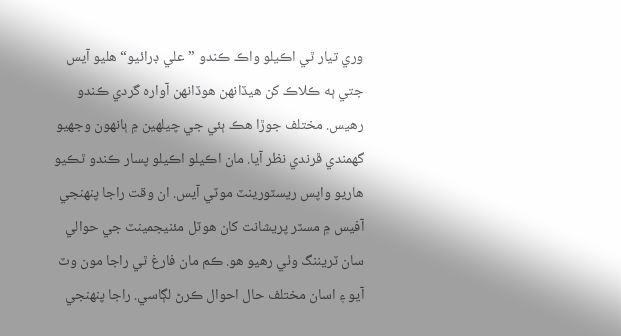وري تيار ٿي اڪيلو واڪ ڪندو ”علي ڊرائيو“ هليو آيس جتي ٻه ڪلاڪ کن هيڏانهن هوڏانهن آواره گردي ڪندو رهيس. مختلف جوڙا هڪ ٻئي جي چيلهين ۾ ٻانهون وجهيو گهمندي ڦرندي نظر آيا. مان اڪيلو اڪيلو پسار ڪندو ٿڪيو هاريو واپس ريسٽورينٽ موٽي آيس. ان وقت راجا پنهنجي آفيس ۾ مسٽر پريشانت کان هوٽل مئنيجمينٽ جي حوالي سان ٽريننگ وٺي رهيو هو. ڪم مان فارغ ٿي راجا مون وٽ آيو ۽ اسان مختلف حال احوال ڪرڻ لڳاسي. راجا پنهنجي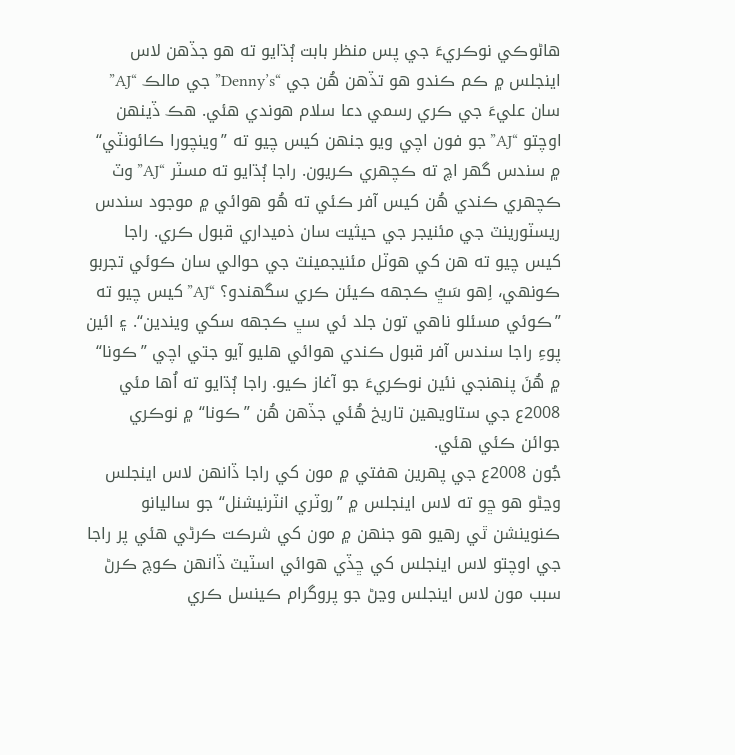هاڻوڪي نوڪريءَ جي پس منظر بابت ٻُڌايو ته هو جڏهن لاس اينجلس ۾ ڪم ڪندو هو تڏهن هُن جي “Denny’s” جي مالڪ “AJ” سان عليءَ جي ڪري رسمي دعا سلام هوندي هئي. هڪ ڏينهن اوچتو “AJ” جو فون اچي ويو جنهن کيس چيو ته ”وينچورا ڪائونٽي“ ۾ سندس گهر اچ ته ڪچهري ڪريون. راجا ٻُڌايو ته مسٽر “AJ” وٽ ڪچهري ڪندي هُن کيس آفر ڪئي ته هُو هوائي ۾ موجود سندس ريسٽورينٽ جي مئنيجر جي حيثيت سان ذميداري قبول ڪري. راجا کيس چيو ته هن کي هوٽل مئنيجمينٽ جي حوالي سان ڪوئي تجربو ڪونهي، اِهو سَڀُ ڪجهه ڪيئن ڪري سگهندو؟ “AJ” کيس چيو ته ”ڪوئي مسئلو ناهي تون جلد ئي سڀ ڪجهه سکي ويندين“. ۽ ائين پوءِ راجا سندس آفر قبول ڪندي هوائي هليو آيو جتي اچي ”ڪونا“ ۾ هُنَ پنهنجي نئين نوڪريءَ جو آغاز ڪيو. راجا ٻُڌايو ته اُها مئي 2008ع جي ستاويهين تاريخ هُئي جڏهن هُن ”ڪونا“ ۾ نوڪري جوائن ڪئي هئي.
جُون 2008ع جي پهرين هفتي ۾ مون کي راجا ڏانهن لاس اينجلس وڃڻو هو ڇو ته لاس اينجلس ۾ ”روٽري انٽرنيشنل“ جو ساليانو ڪنوينشن ٿي رهيو هو جنهن ۾ مون کي شرڪت ڪرڻي هئي پر راجا جي اوچتو لاس اينجلس کي ڇڏي هوائي اسٽيٽ ڏانهن ڪوچ ڪرڻ سبب مون لاس اينجلس وڃڻ جو پروگرام ڪينسل ڪري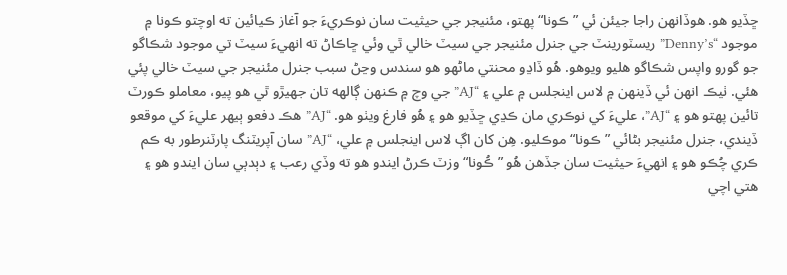ڇڏيو هو. هوڏانهن راجا جيئن ئي ”ڪونا“ پهتو، مئنيجر جي حيثيت سان نوڪريءَ جو آغاز ڪيائين ته اوچتو ڪونا ۾ موجود “Denny’s” ريسٽورينٽ جي جنرل مئنيجر جي سيٽ خالي ٿي وئي ڇاڪاڻ ته انهيءَ سيٽ تي موجود شڪاگو جو گورو واپس شڪاگو هليو ويوهو. هُو ڏاڍو محنتي ماڻهو هو سندس وڃڻ سبب جنرل مئنيجر جي سيٽ خالي پئي هئي. ٺيڪ انهن ئي ڏينهن ۾ لاس اينجلس ۾ علي ۽ “AJ” جي وچ ۾ ڪنهن ڳالهه تان جهيڙو ٿي هو پيو، معاملو ڪورٽ تائين پهتو هو ۽ “AJ”، عليءَ کي نوڪري مان ڪڍي ڇڏيو هو ۽ هُو فارغ ويٺو هو. “AJ” هڪ دفعو ٻيهر عليءَ کي موقعو ڏيندي، جنرل مئنيجر بڻائي ”ڪونا“ موڪليو. هِن کان اڳ لاس اينجلس ۾ علي، “AJ” سان آپريٽنگ پارٽنرطور به ڪم ڪري چُڪو هو ۽ انهيءَ حيثيت سان جڏهن هُو ”ڪُونا“ وزٽ ڪرڻ ايندو هو ته وڏي رعب ۽ دٻدٻي سان ايندو هو ۽ هتي اچي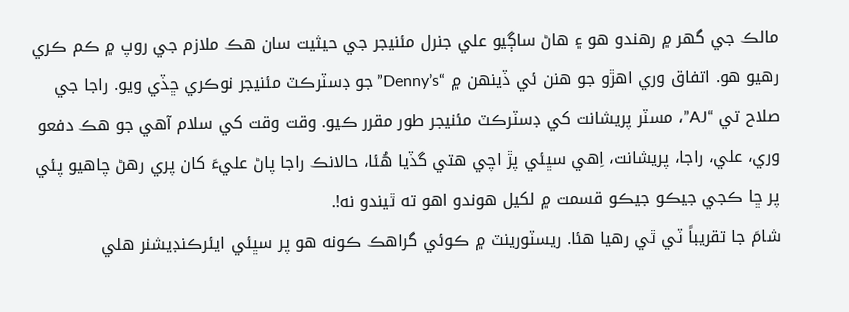مالڪ جي گهر ۾ رهندو هو ۽ هاڻ ساڳيو علي جنرل مئنيجر جي حيثيت سان هڪ ملازم جي روپ ۾ ڪم ڪري رهيو هو. اتفاق وري اهڙو جو هنن ئي ڏينهن ۾ “Denny’s” جو ڊسٽرڪٽ مئنيجر نوڪري ڇڏي ويو. راجا جي صلاح تي “AJ”، مسٽر پريشانت کي ڊسٽرڪٽ مئنيجر طور مقرر ڪيو. وقت وقت کي سلام آهي جو هڪ دفعو وري، علي، راجا، پريشانت، اِهي سڀئي پڙ اچي هتي گڏيا هُئا، حالانڪ راجا پاڻ عليءَ کان پري رهڻ چاهيو پئي پر ڇا ڪجي جيڪو جيڪو قسمت ۾ لکيل هوندو اهو ته ٿيندو نه!.
شامَ جا تقريباً ٽي ٿي رهيا هئا. ريسٽورينٽ ۾ ڪوئي گراهڪ ڪونه هو پر سڀئي ايئرڪنڊيشنر هلي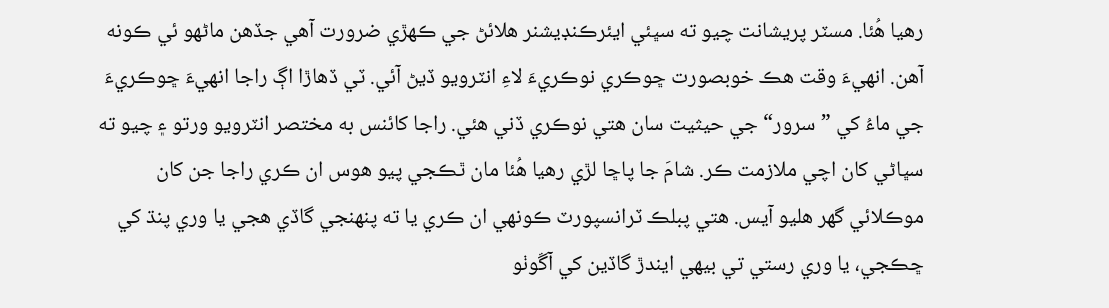رهيا هُئا. مسٽر پريشانت چيو ته سڀئي ايئرڪنڊيشنر هلائڻ جي ڪهڙي ضرورت آهي جڏهن ماڻهو ئي ڪونه آهن. انهيءَ وقت هڪ خوبصورت ڇوڪري نوڪريءَ لاءِ انٽرويو ڏيڻ آئي. ٽي ڏهاڙا اڳ راجا انهيءَ ڇوڪريءَ جي ماءُ کي ”سرور“ جي حيثيت سان هتي نوڪري ڏني هئي. راجا کائنس به مختصر انٽرويو ورتو ۽ چيو ته سڀاڻي کان اچي ملازمت ڪر. شامَ جا پاڇا لڙي رهيا هُئا مان ٿڪجي پيو هوس ان ڪري راجا جن کان موڪلائي گهر هليو آيس. هتي پبلڪ ٽرانسپورٽ ڪونهي ان ڪري يا ته پنهنجي گاڏي هجي يا وري پنڌ کي ڇڪجي، يا وري رستي تي بيهي ايندڙ گاڏين کي آڱوٺو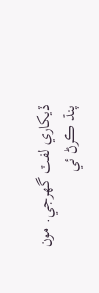ڏيکاري لفٽ گهرجي. مون پنڌ ڪرڻ ئي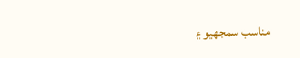مناسب سمجهيو ۽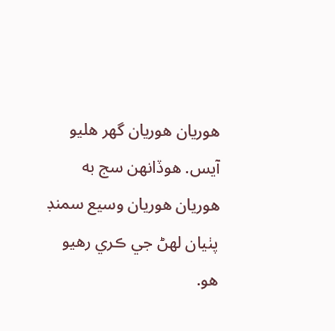هوريان هوريان گهر هليو آيس. هوڏانهن سج به هوريان هوريان وسيع سمنڊ پٺيان لهڻ جي ڪري رهيو هو.